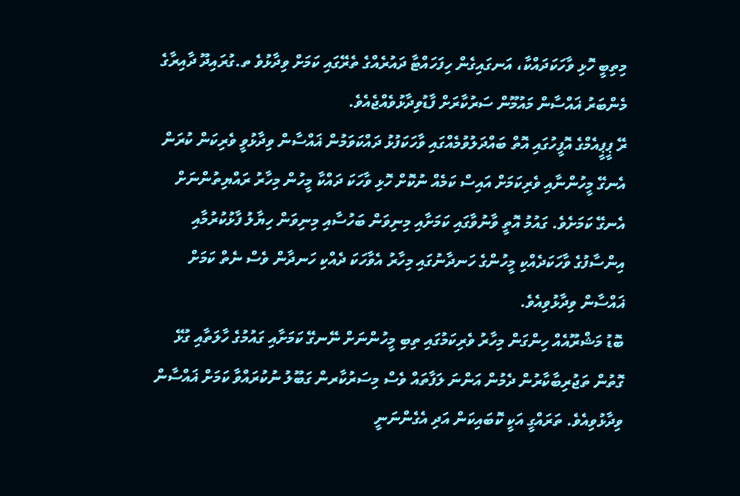މިތިބީ ހޮޅި ވާހަކަދައްކާ، އަނގައިގެން ހިފަހައްޓާ ދައުރެއްގެ ތެރޭގައި ކަމަށް ވިދާޅުވެ ތ.ގުރައިދޫ ދާއިރާގެ މެންބަރު ޣައްސާން މައުމޫން ސަރުކާރަށް ފާޑުވިދާޅުވެއްޖެއެވެ.
ރޭ ޕީޕީއެމްގެ އޮފީހުގައި އޮތް ބައްދަލުވުމެއްގައި ވާހަކަފުޅު ދައްކަވަމުން ޣައްސާން ވިދާޅުވީ ވެރިކަން ކުރަން އެނގޭ މީހުންނާއި ވެރިކަމަށް އައިސް ކަމެއް ނުކޮށް ހޮޅި ވާހަކަ ދައްކާ މީހުން މިހާރު ރައްޔިތުންނަށް އެނގޭ ކަމަށެވެ. ގައުމު އޮތީ ވާނުވާގައި ކަމަށާއި މިނިވަން ބަހުސާއި މިނިވަން ހިޔާލު ފާޅުކުރުމާއި އިންސާފުގެ ވާހަކަދެއްކި މީހުންގެ ހަނދާނުގައި މިހާރު އެވާހަކަ ދެއްކި ހަނދާން ވެސް ނެތް ކަމަށް ޣައްސާން ވިދާޅުވިއެވެ.
ބޮޑު މަޝްރޫއެއް ހިންގަން މިހާރު ވެރިކަމުގައި ތިބި މީހުންނަށް ނޭނގޭ ކަމަށާއި ގައުމުގެ ހާލަތާއި ގުޅޭ ގޮތުން ތަޖުރިބާކާރުން ދެމުން އަންނަ ލަފާތައް ވެސް މިސަރުކާރން ގަބޫލު ނުކުރައްވާ ކަމަށް ޣައްސާން ވިދާޅުވިއެވެ. ތަރައްގީ އަކީ ކޮބައިކަން އަދި އެގެންނަނީ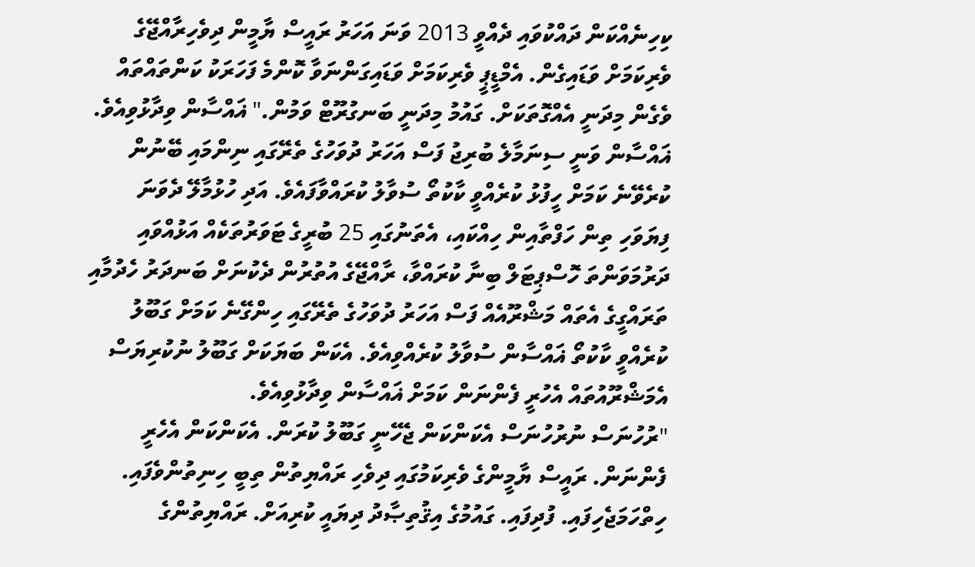ކިހިނެއްކަން ދައްކުވައި ދެއްވީ 2013 ވަނަ އަހަރު ރައީސް ޔާމީން ދިވެހިރާއްޖޭގެ ވެރިކަމަށް ވަޑައިގެން. އެމްޑީޕީ ވެރިކަމަށް ވަޑައިގަންނަވާ ކޮންމެ ފަހަރަކު ކަންތައްތައް ވެގެން މިދަނީ އެއްގޮތަކަށް. ގައުމު މިދަނީ ބަނގުރޫޓް ވަމުން." ޣައްސާން ވިދާޅުވިއެވެ.
ޣައްސާން ވަނީ ސިނަމާލެ ބުރިޖު ފަސް އަހަރު ދުވަހުގެ ތެރޭގައި ނިންމައި ބޭނުން ކުރެވޭނެ ކަމަށް ހީފުޅު ކުރެއްވީ ކާކުތޯ ސުވާލު ކުރައްވާފައެވެ. އަދި ހުޅުމާލޭ ދެވަނަ ފިޔަވަހި ތިން ހަފްތާއިން ހިއްކައި، އެތަނުގައި 25 ބުރީގެ ޓަވަރުތަކެއް އަޅުއްވައި ދަރުމަވަންތަ ހޮސްޕިޓަލް ބިނާ ކުރައްވާ، ރާއްޖޭގެ އުތުރުން ދެކުނަށް ބަނދަރު ހެދުމާއި ތަރައްގީގެ އެތައް މަޝްރޫއެއް ފަސް އަހަރު ދުވަހުގެ ތެރޭގައި ހިންގޭނެ ކަމަށް ގަބޫލު ކުރެއްވީ ކާކުތޯ ޣައްސާން ސުވާލު ކުރެއްވިއެވެ. އެކަން ބަޔަކަށް ގަބޫލު ނުކުރިޔަސް އެމަޝްރޫއުތައް އެހުރީ ފެންނަން ކަމަށް ޣައްސާން ވިދާޅުވިއެވެ.
"ރުހުނަސް ނުރުހުނަސް އެކަންކަން ޖެހޭނީ ގަބޫލު ކުރަން. އެކަންކަން އެހެރީ ފެންނަން. ރައީސް ޔާމީންގެ ވެރިކަމުގައި ދިވެހި ރައްޔިތުން ތިބީ ހިނިތުންވެފައި. ހިތްހަމަޖެހިފައި. ފުދިފައި. ގައުމުގެ އިޤުތިޞާދު ދިޔައީ ކުރިއަށް. ރައްޔިތުންގެ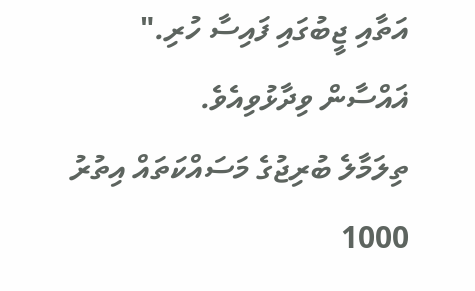އަތާއި ޖީބުގައި ފައިސާ ހުރި." ޣައްސާން ވިދާޅުވިއެވެ.
ތިލަމާލެ ބުރިޖުގެ މަސައްކަތައް އިތުރު 1000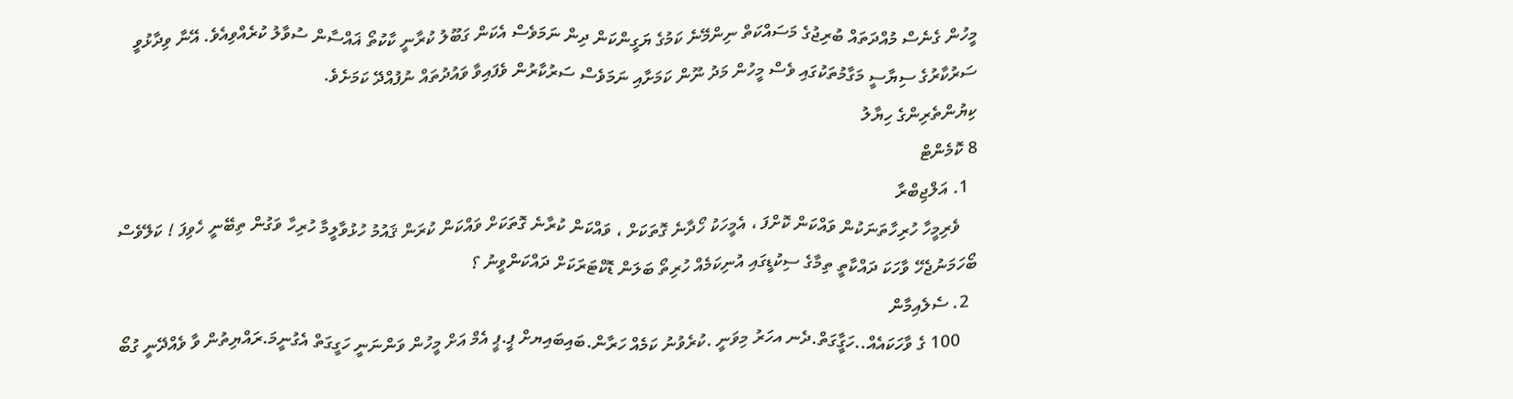މީހުން ގެނެސް މުއްދަތައް ބުރިޖުގެ މަސައްކަތް ނިންމޭނެ ކަމުގެ ޔަގީންކަން ދިން ނަމަވެސް އެކަން ގަބޫލު ކުރާނީ ކާކުތޯ ޣައްސާން ސުވާލު ކުރެއްވިއެވެ. އޭނާ ވިދާޅުވީ ސަރުކާރުގެ ސިޔާސީ މަގާމުތަކުގައި ވެސް މީހުން މަދު ނޫން ކަމަށާއި ނަމަވެސް ސަރުކާރުން ވެފައިވާ ވައުދުތައް ނުފުއްދޭ ކަމަށެވެ.
ކިޔުންތެރިންގެ ހިޔާލު
8 ކޮމެންޓް
  1. އަލްޖިބްރާ
    ވެރިމީހާ ހުރިހާތަނަކުން ވައްކަން ކޮށްފަ ، އެމީހަކު ހޯދާނެ ގޮތަކަށް ، ވައްކަން ކުރާނެ ގޮތަކަށް ވައްކަން ކުރަން ޤައުމު ހުޅުވާލީމާ ހުރިހާ ވަގުން ތިބޭނީ ހެވިފަ ! ކަލޭވެސް ބޯހަމަނުޖެހޭ ވާހަކަ ދައްކާތީ ތިމާގެ ސިކުޑީގައި އުނިކަމެއް ހުރިތޯ ބަލަން ޑޮކްޓަރަކަށް ދައްކަންވީނު ؟
  2. ސެލެއިމާން
    100 ގެ ވާހަކައެއް..ހަގީާގަތް.ދެނ އހަރު މިވަނީ .ކުރެވުނު ކަމެއް ހަރާން.ބައިބައިޔށް ޕީ.ޕީ އެމް އަށް މީހުން ވަންނަނީ ހަގީގަތް އެގުނީމަ.ރައްޔިތުން ވާ ވެއްދޭނީ ގުބޯ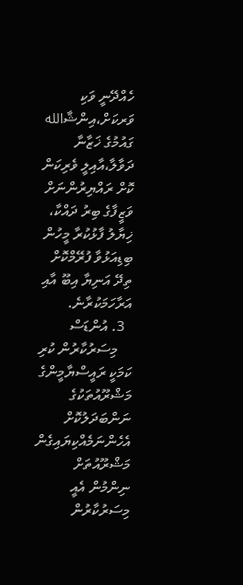ހެއްދޭނީ ވަކި ވަރކަށް،އިންޝާالله ގައުމުގެ ޚަޒާނާ ދަވާލާ،އާއިލީ ވެރިކަން ކޮށް ރައްޔިރުންނަށް ވަޒީފާގެ ބިރު ދައްކާ، ޚިޔާލު ފާޅުކުރާ މީހުން ބިޑިއަޅުވާ ފުރޭމްކޮށް ތިދޭ އަނިޔާ އިބޫ އާއި އަރާހަމަކުރާނެ.
  3. އުންޑަސް
    މިސަރުކާރުން ކުރި ކަމަކީ ރައީސްޔާމީންގެ މަޝްރޫއުތަކުގެ ނަންބަދަލުކޮށް އެހެންނަމެއްކިޔައިގެން މަޝްރޫއުތަށް ނިންމުން އެއީ މިސަރުކާރުން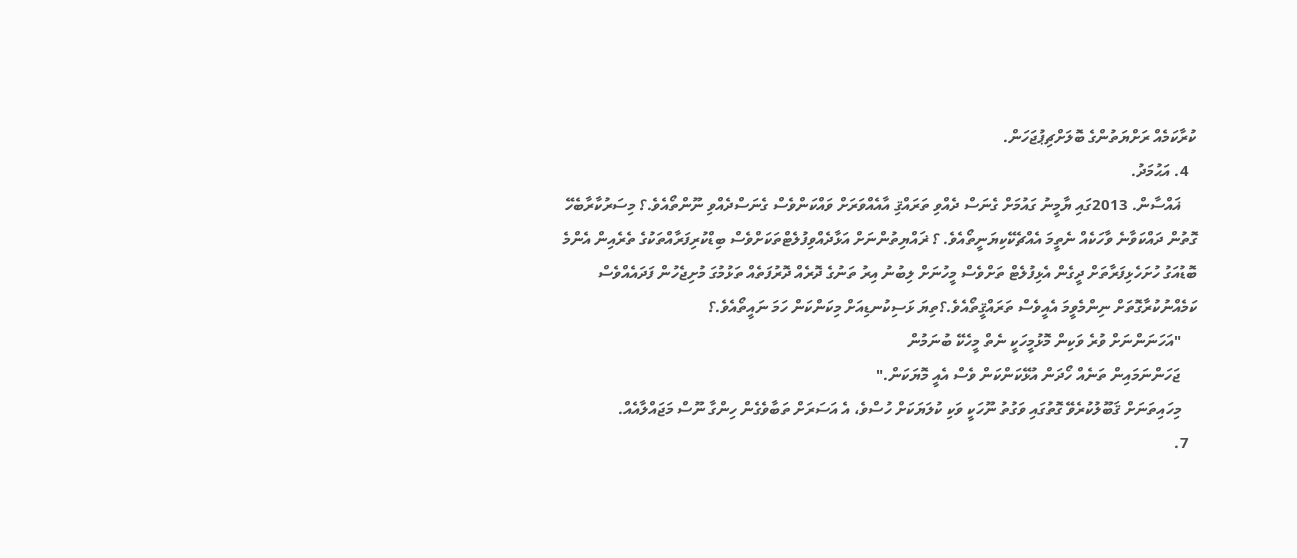ކުރާކަމެއް ރަށްޔަތުންގެ ބޮލަށްޗިޕުޖަހަން.
  4. އަޙުމަދު.
    ޣައްސާން. 2013ގައި ޔާމީނު ގައުމަށް ގެނަސް ދެއްވި ތަރައްޤި އާއެއްވަރަށް ވައްކަންވެސް ގެނަސްދެއްވި ނޫންތޯއެވެ.؟ މިސަރުކާރާބެހޭ ގޮތުން ދައްކަވާނެ ވާހަކެއް ނެތީމަ އެއްޗެކޭކިޔަނީތޯއެވެ. ؟ ޜައްޔިތުންނަށް އަޅާދެއްވިފުލެޓްތަކަށްވެސް ބިޑްކުރިފަރާއްތަކުގެ ތެރެއިން އެންމެ ބޮޑުއަގު ހުށަހެޅިފަރާތަށް ދީގެން އެޅިފުލެޓް ތަށްވެސް މީހުނަށް ލިބުނު އިރު ތަނުގެ ދޮރެއް ދޮރުފަތެއް ތަޅުމުގަ މުށިޖެހުން ފަދައެއްވެސް ކަމެއްނުކުރާގޮތަށް ނިންމެވީމަ އެއީވެސް ތަރައްޤީތޯއެވެ.؟ތިޔަ ޅަސިކުނޑިއަށް މިކަންކަން ހަމަ ނައީތޯއެވެ.؟
    "އަހަނަންނަށް ވުރެ ވަކިން މޮޅުމީހަކީ ނެތް މީހެކޭ ބުނަމުން
    ޖަހަންނަމައިން ތަނެއް ހޯދަން އުޅޭކަންކަން ވެސް އެއީ މޮޔަކަން."
    މިހައިތަނަށް ޤަބޫލުކުރެވޭ ގޮތުގައި ވަގުތު ނޫހަކީ ވަކި ކުލަޔަކަށް ހުސްވެ، އެ އަސަރަށް ތަބާވެގެން ހިންގާ ނޫސް މަޖައްލާއެއް.
  7.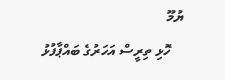ޔުމޫ
    ހޮޅި ތިރީސް އަހަރުގެ ބައްޕާފުޅު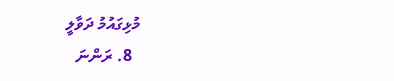މުޅިގައުމު ދަވާލީ
  8. ރަންނަ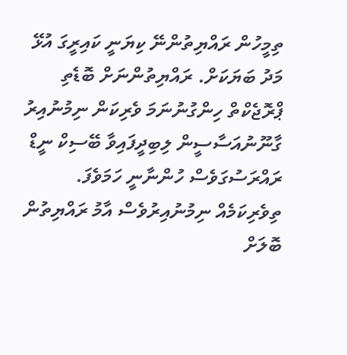ތިމީހުން ރައްޔިތުންނޭ ކިޔަނީ ކައިރީގަ އުޅޭ މަދު ބަޔަކަށް. ރައްޔިތުންނަށް ބޮޑެތި ޕްރޮޖެކްތް ހިންގުނުނަމަ ވެރިކަން ނިމުނުއިރު ގާނޫނުއަސާސީން ލިބިދީފައިވާ ބޭސިކް ނީޑް ރައްރަސުގަވެސް ހުންނާނީ ހަމަވެފަ. ތިވެރިކަމެއް ނިމުނުއިރުވެސް އާމު ރައްޔިތުން ބޮލަށް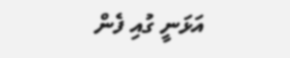އަޅަނީ ގުއި ފެން